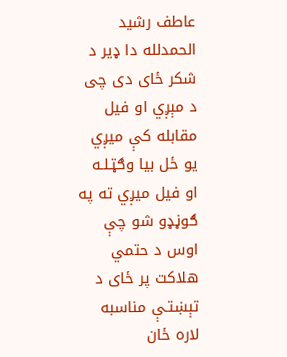عاطف رشید
الحمدلله دا ډیر د شکر ځای دی چی د مېږي او فیل مقابله کې میږي یو ځل بیا وګټـلـه او فیل میږي ته په ګوڼډو شو چې اوس د حتمي هلاکت پر ځای د تېښتـې مناسبه لاره ځان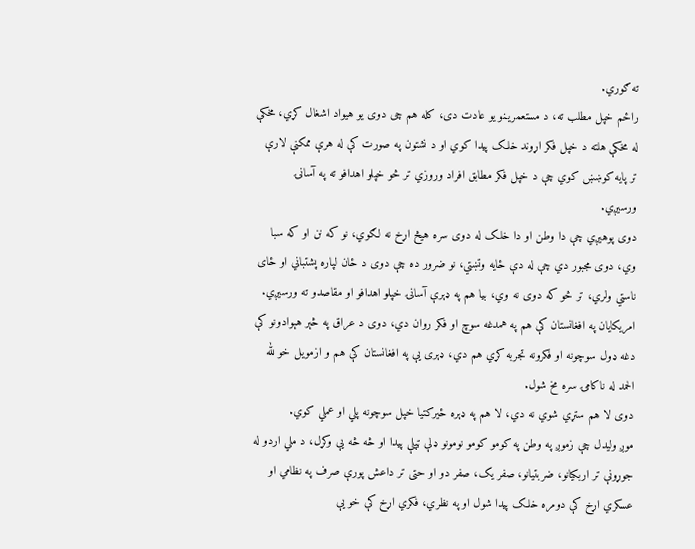ته ګوري.
راځم خپل مطلب ته، د مستعمریـنو یو عادت دی، کله هم چی دوی یو هیواد اشغال کړي، مخکې له مخکې هلته د خپل فکر اړوند خلک پیدا کوي او د نشتون په صورت کې له هرې ممکنې لارې تر پایه کوښښ کوي چې د خپل فکر مطابق افراد وروزي تر څو خپلو اهدافو ته په آسانۍ ورسیږي.
دوی پوهیږي چې دا وطن او دا خلک له دوی سره هیڅ اړخ نه لګوي، نو که نن او که سبا وي، دوی مجبور دي چې له دې ځایه وتښتي، نو ضرور ده چې دوی د ځان لپاره پشتباني او ځای ناستي ولري، تر څو که دوی نه وي، بیا هم په ډېرې آسانۍ خپلو اهدافو او مقاصدو ته ورسیږي.
امریکایان په افغانستان کې هم په همدغه سوچ او فکر روان دي، دوی د عراق په څېر هېوادونو کې دغه ډول سوچونه او فکرونه تجربه کړي هم دي، ډېری یې په افغانستان کې هم و ازمویل خو لله الحمد له ناکامۍ سره مخ شول.
دوی لا هم ستړي شوي نه دي، لا هم په ډېره ځیرکتیا خپل سوچونه پلي او عملي کوي.
موږ ولیدل چې زموږ په وطن په کومو کومو نومونو ډلې ټپلې پیدا او څه څه یې وکړل، د ملي اردو له جوړونې تر اربکیانو، ضربتیانو، صفر یک، صفر دو او حتی تر داعش پورې صرف په نظامي او عسکري اړخ کې دومره خلک پیدا شول او په نظري، فکري اړخ کې خو یې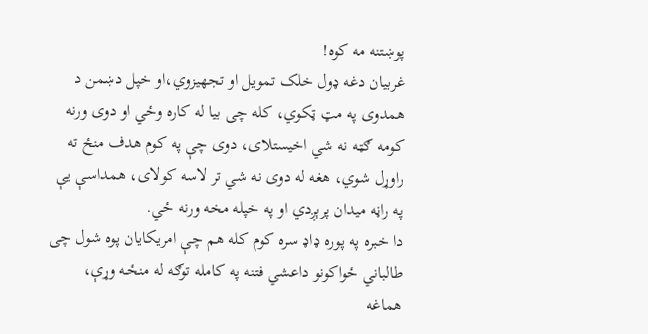پوښتنه مه کوه!
غربیان دغه ډول خلک تمویل او تجهیزوي،او خپل دښمن د همدوی په مټ ټکوي، کله چی بیا له کاره وځي او دوی ورنه کومه ګټـه نه شي اخیستلای، دوی چې په کوم هدف منځ ته راوړل شوي، هغه له دوی نه شي تر لاسه کولای، همداسې یې په راڼه میدان پرېږدي او په خپله مخه ورنه ځي.
دا خبره په پوره ډاډ سره کوم کله هم چې امریکایان پوه شول چی طالباني ځواکونو داعشي فتنه په کامله توګه له منځـه وړې، هماغه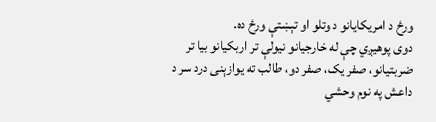ورځ د امریکایانو د وتلو او تېښتې ورځ ده.
دوی پوهیږي چې له خارجیانو نیولې تر اربکیانو بیا تر ضربتیانو، صفر یک، صفر دو، طالب ته یوازېنی درد سر د داعش په نوم وحشي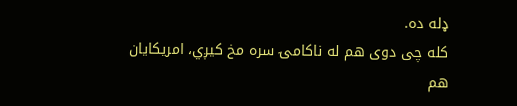ډله ده.
کله چی دوی هم له ناکامۍ سره مخ کیږي، امریکایان هم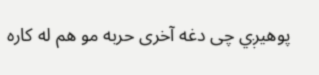پوهیږي چی دغه آخری حربه مو هم له کاره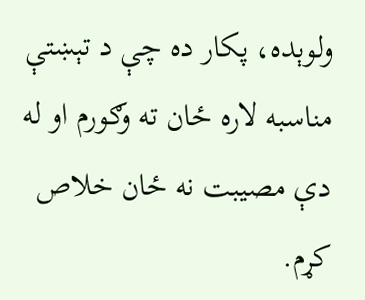ولوېده، پکار ده چې د تېښتې مناسبه لاره ځان ته وګورم او له دې مصیبت نه ځان خلاص کړم.